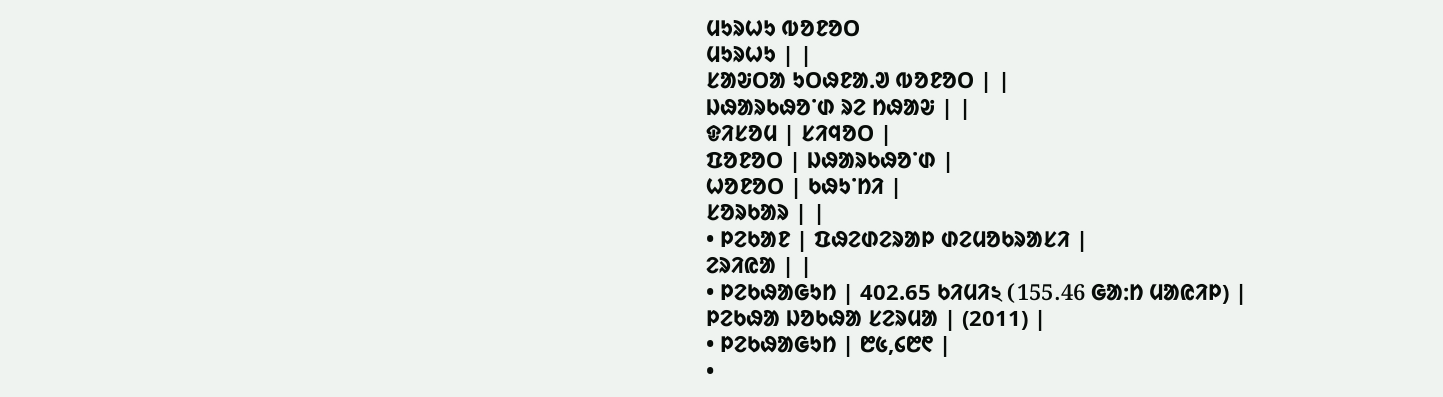ᱢᱩᱨᱦᱩ ᱵᱚᱱᱚᱛ
ᱢᱩᱨᱦᱩ | |
ᱥᱟᱶᱛᱟ ᱩᱛᱷᱱᱟᱹᱣ ᱵᱚᱱᱚᱛ | |
ᱡᱷᱟᱨᱠᱷᱚᱸᱰ ᱨᱮ ᱴᱷᱟᱶ | |
ᱫᱤᱥᱚᱢ | ᱥᱤᱧᱚᱛ |
ᱯᱚᱱᱚᱛ | ᱡᱷᱟᱨᱠᱷᱚᱸᱰ |
ᱦᱚᱱᱚᱛ | ᱠᱷᱩᱸᱴᱤ |
ᱥᱚᱨᱠᱟᱨ | |
• ᱞᱮᱠᱟᱱ | ᱯᱷᱮᱰᱮᱨᱟᱞ ᱰᱮᱢᱚᱠᱨᱟᱥᱤ |
ᱮᱨᱤᱭᱟ | |
• ᱞᱮᱠᱷᱟᱜᱩᱴ | 402.65 ᱠᱤᱢᱤ২ (155.46 ᱜᱟᱺᱴ ᱢᱟᱭᱤᱞ) |
ᱞᱮᱠᱷᱟ ᱡᱚᱠᱷᱟ ᱥᱮᱨᱢᱟ | (2011) |
• ᱞᱮᱠᱷᱟᱜᱩᱴ | ᱘᱕,᱔᱘᱖ |
•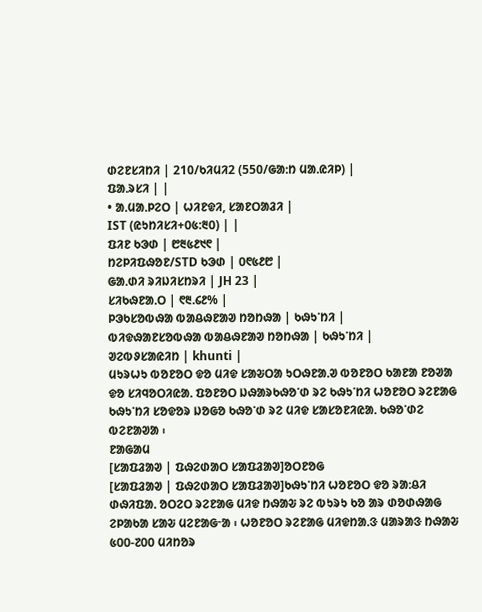ᱰᱮᱱᱥᱤᱴᱤ | 210/ᱠᱤᱢᱤ2 (550/ᱜᱟᱺᱴ ᱢᱟᱹᱭᱤᱞ) |
ᱯᱟᱹᱨᱥᱤ | |
• ᱟᱹᱢᱟᱹᱞᱮᱛ | ᱦᱤᱱᱫᱤ, ᱥᱟᱱᱛᱟᱲᱤ |
IST (ᱭᱩᱴᱤᱥᱤ+᱐᱕:᱓᱐) | |
ᱯᱤᱱ ᱠᱳᱰ | ᱘᱓᱕᱒᱑᱖ |
ᱴᱮᱞᱤᱯᱷᱚᱱ/STD ᱠᱳᱰ | ᱐᱖᱕᱒᱘ |
ᱜᱟᱹᱰᱤ ᱨᱤᱡᱤᱥᱴᱨᱤ | JH 23 |
ᱥᱤᱠᱷᱱᱟᱹᱛ | ᱖᱓.᱔᱒% |
ᱞᱳᱠᱥᱚᱵᱷᱟ ᱵᱟᱪᱷᱱᱟᱣ ᱴᱚᱴᱷᱟ | ᱠᱷᱩᱸᱴᱤ |
ᱵᱤᱫᱷᱟᱱᱥᱚᱵᱷᱟ ᱵᱟᱪᱷᱱᱟᱣ ᱴᱚᱴᱷᱟ | ᱠᱷᱩᱸᱴᱤ |
ᱣᱮᱵᱽᱥᱟᱭᱤᱴ | khunti |
ᱢᱩᱨᱦᱩ ᱵᱚᱱᱚᱛ ᱫᱚ ᱢᱤᱫ ᱥᱟᱶᱛᱟ ᱩᱛᱷᱱᱟᱹᱣ ᱵᱚᱱᱚᱛ ᱠᱟᱱᱟ ᱱᱚᱣᱟ ᱫᱚ ᱥᱤᱧᱚᱛᱤᱭᱟᱹ ᱯᱚᱱᱚᱛ ᱡᱷᱟᱨᱠᱷᱚᱸᱰ ᱨᱮ ᱠᱷᱩᱸᱴᱤ ᱦᱚᱱᱚᱛ ᱨᱮᱱᱟᱜ ᱠᱷᱩᱸᱴᱤ ᱥᱚᱫᱚᱨ ᱡᱚᱜᱚ ᱠᱷᱚᱸᱰ ᱨᱮ ᱢᱤᱫ ᱥᱟᱥᱚᱱᱤᱭᱟᱹ ᱠᱷᱚᱸᱰᱮ ᱵᱮᱱᱟᱣᱟ ᱾
ᱱᱟᱜᱟᱢ
[ᱥᱟᱯᱲᱟᱣ | ᱯᱷᱮᱰᱟᱛ ᱥᱟᱯᱲᱟᱣ]ᱚᱛᱱᱚᱜ
[ᱥᱟᱯᱲᱟᱣ | ᱯᱷᱮᱰᱟᱛ ᱥᱟᱯᱲᱟᱣ]ᱠᱷᱩᱸᱴᱤ ᱦᱚᱱᱚᱛ ᱫᱚ ᱨᱟᱺᱪᱤ ᱰᱷᱤᱯᱟᱹ ᱚᱛᱮᱛ ᱨᱮᱱᱟᱜ ᱢᱤᱫ ᱴᱷᱟᱶ ᱨᱮ ᱵᱩᱨᱩ ᱠᱚ ᱟᱨ ᱰᱚᱰᱷᱟᱜ ᱮᱞᱟᱠᱟ ᱥᱟᱶ ᱢᱮᱱᱟᱜᱼᱟ ᱾ ᱦᱚᱱᱚᱛ ᱨᱮᱱᱟᱜ ᱢᱤᱫᱴᱟᱹᱝ ᱢᱟᱨᱟᱝ ᱴᱷᱟᱶ ᱕᱐᱐-᱗᱐᱐ ᱢᱤᱴᱚᱨ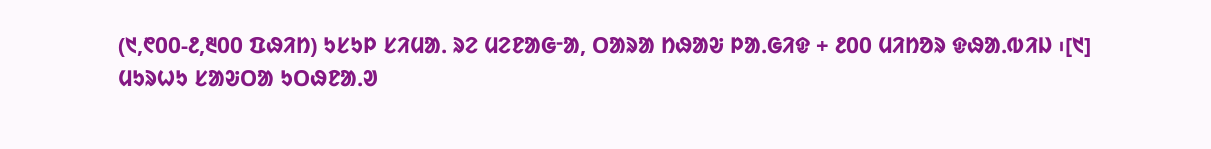(᱑,᱖᱐᱐-᱒,᱓᱐᱐ ᱯᱷᱤᱴ) ᱩᱥᱩᱞ ᱥᱤᱢᱟᱹ ᱨᱮ ᱢᱮᱱᱟᱜᱼᱟ, ᱛᱟᱨᱟ ᱴᱷᱟᱶ ᱞᱟᱹᱜᱤᱫ + ᱒᱐᱐ ᱢᱤᱴᱚᱨ ᱫᱷᱟᱹᱵᱤᱡ ᱾[᱑]
ᱢᱩᱨᱦᱩ ᱥᱟᱶᱛᱟ ᱩᱛᱷᱱᱟᱹᱣ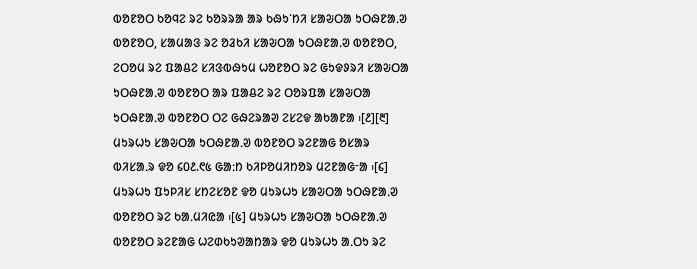ᱵᱚᱱᱚᱛ ᱠᱚᱧᱮ ᱨᱮ ᱠᱚᱨᱨᱟ ᱟᱨ ᱠᱷᱩᱸᱴᱤ ᱥᱟᱶᱛᱟ ᱩᱛᱷᱱᱟᱹᱣ ᱵᱚᱱᱚᱛ, ᱥᱟᱢᱟᱝ ᱨᱮ ᱚᱲᱠᱤ ᱥᱟᱶᱛᱟ ᱩᱛᱷᱱᱟᱹᱣ ᱵᱚᱱᱚᱛ, ᱮᱛᱚᱢ ᱨᱮ ᱯᱟᱪᱮ ᱥᱤᱝᱵᱷᱩᱢ ᱦᱚᱱᱚᱛ ᱨᱮ ᱜᱩᱫᱽᱨᱤ ᱥᱟᱶᱛᱟ ᱩᱛᱷᱱᱟᱹᱣ ᱵᱚᱱᱚᱛ ᱟᱨ ᱯᱟᱪᱮ ᱨᱮ ᱛᱚᱨᱯᱟ ᱥᱟᱶᱛᱟ ᱩᱛᱷᱱᱟᱹᱣ ᱵᱚᱱᱚᱛ ᱛᱮ ᱜᱷᱮᱨᱟᱣ ᱮᱥᱮᱫ ᱟᱠᱟᱱᱟ ᱾[᱒][᱓]
ᱢᱩᱨᱦᱩ ᱥᱟᱶᱛᱟ ᱩᱛᱷᱱᱟᱹᱣ ᱵᱚᱱᱚᱛ ᱨᱮᱱᱟᱜ ᱚᱥᱟᱨ ᱵᱤᱥᱟᱹᱨ ᱫᱚ ᱔᱐᱒.᱖᱕ ᱜᱟᱺᱴ ᱠᱤᱞᱚᱢᱤᱴᱚᱨ ᱢᱮᱱᱟᱜᱼᱟ ᱾[᱔] ᱢᱩᱨᱦᱩ ᱯᱩᱞᱤᱥ ᱥᱴᱮᱥᱚᱱ ᱫᱚ ᱢᱩᱨᱦᱩ ᱥᱟᱶᱛᱟ ᱩᱛᱷᱱᱟᱹᱣ ᱵᱚᱱᱚᱛ ᱨᱮ ᱠᱟᱹᱢᱤᱭᱟ ᱾[᱕] ᱢᱩᱨᱦᱩ ᱥᱟᱶᱛᱟ ᱩᱛᱷᱱᱟᱹᱣ ᱵᱚᱱᱚᱛ ᱨᱮᱱᱟᱜ ᱦᱮᱰᱠᱩᱣᱟᱴᱟᱨ ᱫᱚ ᱢᱩᱨᱦᱩ ᱟᱹᱛᱩ ᱨᱮ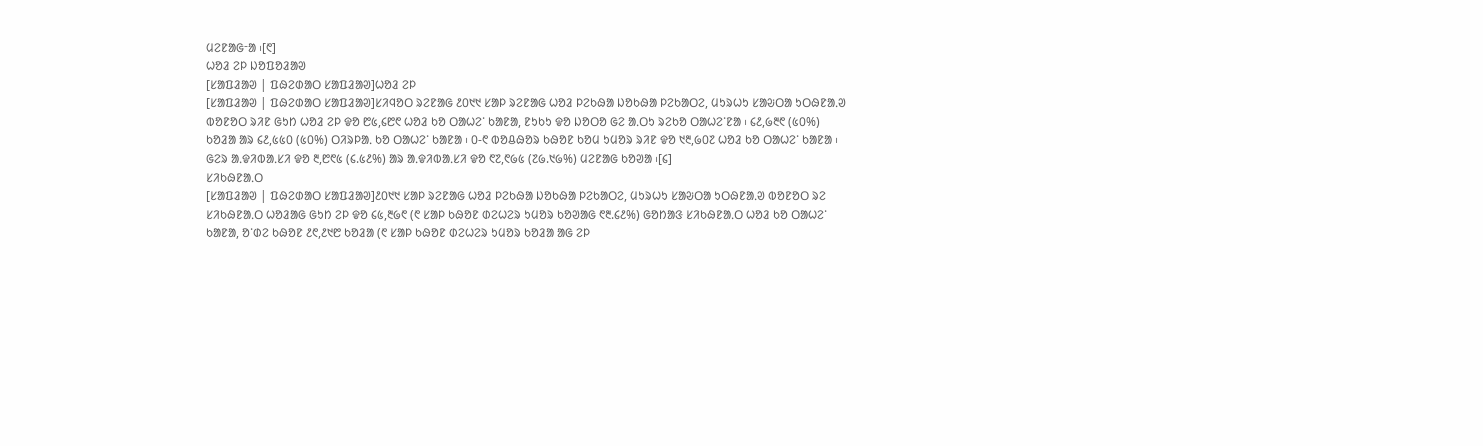ᱢᱮᱱᱟᱜᱼᱟ ᱾[᱖]
ᱦᱚᱲ ᱮᱞ ᱡᱚᱯᱚᱲᱟᱣ
[ᱥᱟᱯᱲᱟᱣ | ᱯᱷᱮᱰᱟᱛ ᱥᱟᱯᱲᱟᱣ]ᱦᱚᱲ ᱮᱞ
[ᱥᱟᱯᱲᱟᱣ | ᱯᱷᱮᱰᱟᱛ ᱥᱟᱯᱲᱟᱣ]ᱥᱤᱧᱚᱛ ᱨᱮᱱᱟᱜ ᱒᱐᱑᱑ ᱥᱟᱞ ᱨᱮᱱᱟᱜ ᱦᱚᱲ ᱞᱮᱠᱷᱟ ᱡᱚᱠᱷᱟ ᱞᱮᱠᱟᱛᱮ, ᱢᱩᱨᱦᱩ ᱥᱟᱶᱛᱟ ᱩᱛᱷᱱᱟᱹᱣ ᱵᱚᱱᱚᱛ ᱨᱤᱱ ᱜᱩᱴ ᱦᱚᱲ ᱮᱞ ᱫᱚ ᱘᱕,᱔᱘᱖ ᱦᱚᱲ ᱠᱚ ᱛᱟᱦᱮᱸ ᱠᱟᱱᱟ, ᱱᱩᱠᱩ ᱫᱚ ᱡᱚᱛᱚ ᱜᱮ ᱟᱹᱛᱩ ᱨᱮᱠᱚ ᱛᱟᱦᱮᱸᱱᱟ ᱾ ᱔᱒,᱙᱓᱖ (᱕᱐%) ᱠᱚᱲᱟ ᱟᱨ ᱔᱒,᱕᱕᱐ (᱕᱐%) ᱛᱤᱨᱞᱟᱹ ᱠᱚ ᱛᱟᱦᱮᱸ ᱠᱟᱱᱟ ᱾ ᱐-᱖ ᱵᱚᱪᱷᱚᱨ ᱠᱷᱚᱱ ᱠᱚᱢ ᱩᱢᱚᱨ ᱨᱤᱱ ᱫᱚ ᱑᱓,᱙᱐᱗ ᱦᱚᱲ ᱠᱚ ᱛᱟᱦᱮᱸ ᱠᱟᱱᱟ ᱾ ᱜᱮᱨ ᱟᱹᱫᱤᱵᱟᱹᱥᱤ ᱫᱚ ᱓,᱘᱖᱕ (᱔.᱕᱒%) ᱟᱨ ᱟᱹᱫᱤᱵᱟᱹᱥᱤ ᱫᱚ ᱖᱗,᱖᱙᱕ (᱗᱙.᱑᱙%) ᱢᱮᱱᱟᱜ ᱠᱚᱣᱟ ᱾[᱔]
ᱥᱤᱠᱷᱱᱟᱹᱛ
[ᱥᱟᱯᱲᱟᱣ | ᱯᱷᱮᱰᱟᱛ ᱥᱟᱯᱲᱟᱣ]᱒᱐᱑᱑ ᱥᱟᱞ ᱨᱮᱱᱟᱜ ᱦᱚᱲ ᱞᱮᱠᱷᱟ ᱡᱚᱠᱷᱟ ᱞᱮᱠᱟᱛᱮ, ᱢᱩᱨᱦᱩ ᱥᱟᱶᱛᱟ ᱩᱛᱷᱱᱟᱹᱣ ᱵᱚᱱᱚᱛ ᱨᱮ ᱥᱤᱠᱷᱱᱟᱹᱛ ᱦᱚᱲᱟᱜ ᱜᱩᱴ ᱮᱞ ᱫᱚ ᱔᱕,᱓᱙᱖ (᱖ ᱥᱟᱞ ᱠᱷᱚᱱ ᱰᱮᱦᱮᱨ ᱩᱢᱚᱨ ᱠᱚᱣᱟᱜ ᱖᱓.᱔᱒%) ᱜᱚᱴᱟᱝ ᱥᱤᱠᱷᱱᱟᱹᱛ ᱦᱚᱲ ᱠᱚ ᱛᱟᱦᱮᱸ ᱠᱟᱱᱟ, ᱚᱸᱰᱮ ᱠᱷᱚᱱ ᱒᱖,᱒᱑᱘ ᱠᱚᱲᱟ (᱖ ᱥᱟᱞ ᱠᱷᱚᱱ ᱰᱮᱦᱮᱨ ᱩᱢᱚᱨ ᱠᱚᱲᱟ ᱟᱜ ᱮᱞ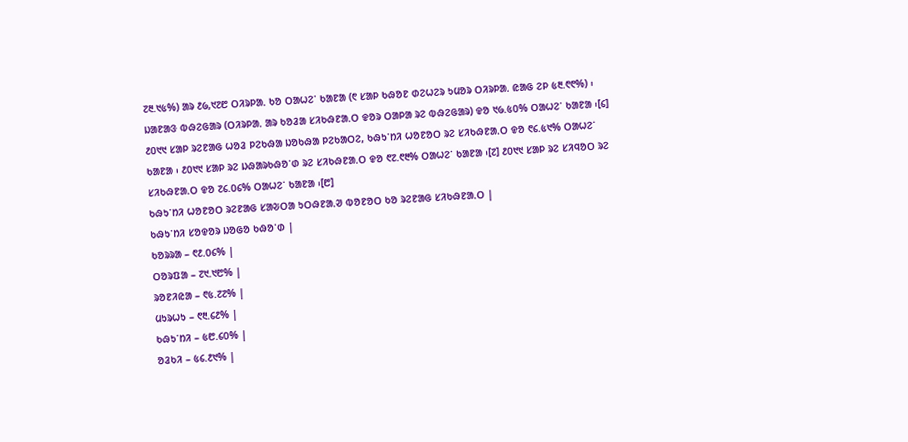᱗᱓.᱑᱕%) ᱟᱨ ᱒᱙,᱑᱗᱘ ᱛᱤᱨᱞᱟᱹ ᱠᱚ ᱛᱟᱦᱮᱸ ᱠᱟᱱᱟ (᱖ ᱥᱟᱞ ᱠᱷᱚᱱ ᱰᱮᱦᱮᱨ ᱩᱢᱚᱨ ᱛᱤᱨᱞᱟᱹ ᱭᱟᱜ ᱮᱞ ᱕᱓.᱖᱖%) ᱾ ᱡᱟᱱᱟᱝ ᱵᱷᱮᱜᱟᱨ (ᱛᱤᱨᱞᱟᱹ ᱟᱨ ᱠᱚᱲᱟ ᱥᱤᱠᱷᱱᱟᱹᱛ ᱫᱚᱨ ᱛᱟᱞᱟ ᱨᱮ ᱵᱷᱮᱜᱟᱨ) ᱫᱚ ᱑᱙.᱕᱐% ᱛᱟᱦᱮᱸ ᱠᱟᱱᱟ ᱾[᱔]
᱒᱐᱑᱑ ᱥᱟᱞ ᱨᱮᱱᱟᱜ ᱦᱚᱲ ᱞᱮᱠᱷᱟ ᱡᱚᱠᱷᱟ ᱞᱮᱠᱟᱛᱮ, ᱠᱷᱩᱸᱴᱤ ᱦᱚᱱᱚᱛ ᱨᱮ ᱥᱤᱠᱷᱱᱟᱹᱛ ᱫᱚ ᱖᱔.᱕᱑% ᱛᱟᱦᱮᱸ ᱠᱟᱱᱟ ᱾ ᱒᱐᱑᱑ ᱥᱟᱞ ᱨᱮ ᱡᱷᱟᱨᱠᱷᱚᱸᱰ ᱨᱮ ᱥᱤᱠᱷᱱᱟᱹᱛ ᱫᱚ ᱖᱗.᱖᱓% ᱛᱟᱦᱮᱸ ᱠᱟᱱᱟ ᱾[᱗] ᱒᱐᱑᱑ ᱥᱟᱞ ᱨᱮ ᱥᱤᱧᱚᱛ ᱨᱮ ᱥᱤᱠᱷᱱᱟᱹᱛ ᱫᱚ ᱗᱔.᱐᱔% ᱛᱟᱦᱮᱸ ᱠᱟᱱᱟ ᱾[᱘]
ᱠᱷᱩᱸᱴᱤ ᱦᱚᱱᱚᱛ ᱨᱮᱱᱟᱜ ᱥᱟᱶᱛᱟ ᱩᱛᱷᱱᱟᱹᱣ ᱵᱚᱱᱚᱛ ᱠᱚ ᱨᱮᱱᱟᱜ ᱥᱤᱠᱷᱱᱟᱹᱛ |
ᱠᱷᱩᱸᱴᱤ ᱥᱚᱫᱚᱨ ᱡᱚᱜᱚ ᱠᱷᱚᱸᱰ |
ᱠᱚᱨᱨᱟ – ᱖᱒.᱐᱔% |
ᱛᱚᱨᱯᱟ – ᱗᱑.᱑᱘% |
ᱨᱚᱱᱤᱭᱟ – ᱖᱕.᱗᱗% |
ᱢᱩᱨᱦᱩ – ᱖᱓.᱔᱒% |
ᱠᱷᱩᱸᱴᱤ – ᱕᱘.᱔᱐% |
ᱚᱲᱠᱤ – ᱕᱔.᱒᱑% |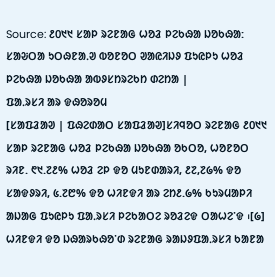Source: ᱒᱐᱑᱑ ᱥᱟᱞ ᱨᱮᱱᱟᱜ ᱦᱚᱲ ᱞᱮᱠᱷᱟ ᱡᱚᱠᱷᱟ: ᱥᱟᱶᱛᱟ ᱩᱛᱷᱱᱟᱹᱣ ᱵᱚᱱᱚᱛ ᱣᱟᱭᱤᱡᱽ ᱯᱩᱭᱞᱩ ᱦᱚᱲ ᱞᱮᱠᱷᱟ ᱡᱚᱠᱷᱟ ᱟᱵᱽᱥᱴᱨᱮᱠᱴ ᱰᱮᱴᱟ |
ᱯᱟᱹᱨᱥᱤ ᱟᱨ ᱫᱷᱚᱨᱚᱢ
[ᱥᱟᱯᱲᱟᱣ | ᱯᱷᱮᱰᱟᱛ ᱥᱟᱯᱲᱟᱣ]ᱥᱤᱧᱚᱛ ᱨᱮᱱᱟᱜ ᱒᱐᱑᱑ ᱥᱟᱞ ᱨᱮᱱᱟᱜ ᱦᱚᱲ ᱞᱮᱠᱷᱟ ᱡᱚᱠᱷᱟ ᱚᱠᱛᱚ, ᱦᱚᱱᱚᱛ ᱨᱤᱱ. ᱖᱑.᱗᱒% ᱦᱚᱲ ᱮᱞ ᱫᱚ ᱢᱩᱱᱰᱟᱨᱤ, ᱒᱗,᱗᱙% ᱫᱚ ᱥᱟᱫᱽᱨᱤ, ᱕.᱗᱘% ᱫᱚ ᱦᱤᱱᱫᱤ ᱟᱨ ᱮᱴ᱒.᱙% ᱠᱩᱨᱢᱟᱞᱤ ᱟᱡᱟᱜ ᱯᱩᱭᱞᱩ ᱯᱟᱹᱨᱥᱤ ᱞᱮᱠᱟᱛᱮ ᱨᱚᱲᱮᱫ ᱛᱟᱦᱮᱸᱫ ᱾[᱙]
ᱦᱤᱱᱫᱤ ᱫᱚ ᱡᱷᱟᱨᱠᱷᱚᱸᱰ ᱨᱮᱱᱟᱜ ᱨᱟᱡᱽᱯᱟᱹᱨᱥᱤ ᱠᱟᱱᱟ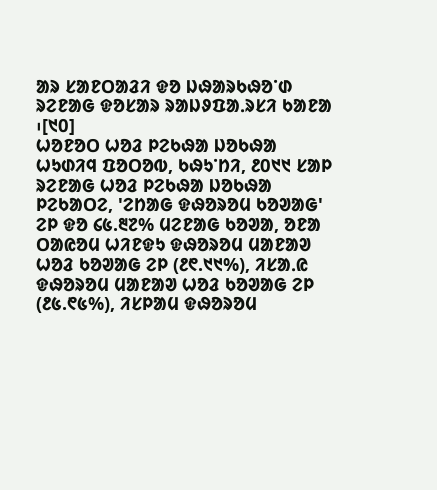ᱟᱨ ᱥᱟᱱᱛᱟᱲᱤ ᱫᱚ ᱡᱷᱟᱨᱠᱷᱚᱸᱰ ᱨᱮᱱᱟᱜ ᱫᱚᱥᱟᱨ ᱨᱟᱡᱽᱯᱟᱹᱨᱥᱤ ᱠᱟᱱᱟ ᱾[᱑᱐]
ᱦᱚᱱᱚᱛ ᱦᱚᱲ ᱞᱮᱠᱷᱟ ᱡᱚᱠᱷᱟ ᱦᱩᱰᱤᱧ ᱯᱚᱛᱚᱵ, ᱠᱷᱩᱸᱴᱤ, ᱒᱐᱑᱑ ᱥᱟᱞ ᱨᱮᱱᱟᱜ ᱦᱚᱲ ᱞᱮᱠᱷᱟ ᱡᱚᱠᱷᱟ ᱞᱮᱠᱟᱛᱮ, 'ᱮᱴᱟᱜ ᱫᱷᱚᱨᱚᱢ ᱠᱚᱣᱟᱜ' ᱮᱞ ᱫᱚ ᱔᱕.᱓᱗% ᱢᱮᱱᱟᱜ ᱠᱚᱣᱟ, ᱚᱱᱟ ᱛᱟᱭᱚᱢ ᱦᱤᱱᱫᱩ ᱫᱷᱚᱨᱚᱢ ᱢᱟᱱᱟᱣ ᱦᱚᱲ ᱠᱚᱣᱟᱜ ᱮᱞ (᱒᱖.᱑᱑%), ᱤᱥᱟᱹᱭ ᱫᱷᱚᱨᱚᱢ ᱢᱟᱱᱟᱣ ᱦᱚᱲ ᱠᱚᱣᱟᱜ ᱮᱞ (᱒᱕.᱖᱕%), ᱤᱥᱞᱟᱢ ᱫᱷᱚᱨᱚᱢ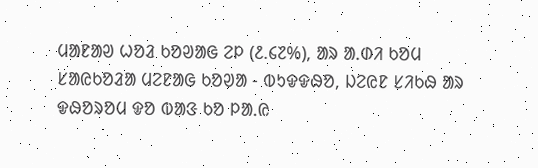ᱢᱟᱱᱟᱣ ᱦᱚᱲ ᱠᱚᱣᱟᱜ ᱮᱞ (᱒.᱔᱗%), ᱟᱨ ᱟᱹᱰᱤ ᱠᱚᱢ ᱥᱟᱭᱠᱚᱲᱟ ᱢᱮᱱᱟᱜ ᱠᱚᱣᱟ - ᱵᱩᱫᱫᱷᱚ, ᱡᱮᱭᱱ ᱥᱤᱠᱷ ᱟᱨ ᱫᱷᱚᱨᱚᱢ ᱫᱚ ᱵᱟᱝ ᱠᱚ ᱞᱟᱹᱭ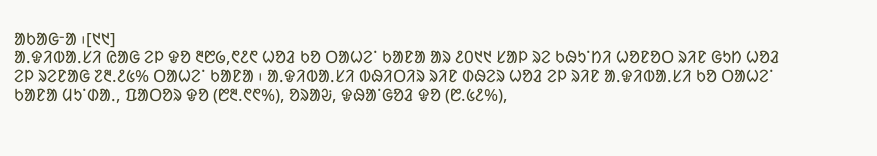ᱟᱠᱟᱜᱼᱟ ᱾[᱑᱑]
ᱟᱹᱫᱤᱵᱟᱹᱥᱤ ᱭᱟᱜ ᱮᱞ ᱫᱚ ᱓᱘᱙,᱖᱒᱖ ᱦᱚᱲ ᱠᱚ ᱛᱟᱦᱮᱸ ᱠᱟᱱᱟ ᱟᱨ ᱒᱐᱑᱑ ᱥᱟᱞ ᱨᱮ ᱠᱷᱩᱸᱴᱤ ᱦᱚᱱᱚᱛ ᱨᱤᱱ ᱜᱩᱴ ᱦᱚᱲ ᱮᱞ ᱨᱮᱱᱟᱜ ᱗᱓.᱒᱕% ᱛᱟᱦᱮᱸ ᱠᱟᱱᱟ ᱾ ᱟᱹᱫᱤᱵᱟᱹᱥᱤ ᱵᱷᱤᱛᱤᱨ ᱨᱤᱱ ᱰᱷᱮᱨ ᱦᱚᱲ ᱮᱞ ᱨᱤᱱ ᱟᱹᱫᱤᱵᱟᱹᱥᱤ ᱠᱚ ᱛᱟᱦᱮᱸ ᱠᱟᱱᱟ ᱢᱩᱸᱰᱟᱹ, ᱯᱟᱛᱚᱨ ᱫᱚ (᱘᱓.᱖᱖%), ᱚᱨᱟᱶ, ᱫᱷᱟᱸᱜᱚᱲ ᱫᱚ (᱘.᱕᱒%),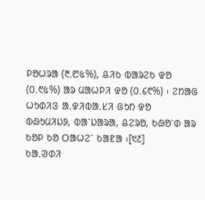ᱞᱚᱦᱨᱟ (᱓.᱘᱕%), ᱪᱤᱠ ᱵᱟᱨᱮᱠ ᱫᱚ (᱐.᱖᱕%) ᱟᱨ ᱢᱟᱦᱞᱤ ᱫᱚ (᱐.᱔᱖%) ᱾ ᱮᱴᱟᱜ ᱦᱩᱰᱤᱝ ᱟᱹᱫᱤᱵᱟᱹᱥᱤ ᱜᱩᱴ ᱫᱚ ᱵᱷᱩᱢᱤᱡᱽ, ᱵᱟᱸᱡᱟᱨᱟ, ᱪᱮᱨᱚ, ᱠᱷᱚᱸᱰ ᱟᱨ ᱠᱚᱞ ᱠᱚ ᱛᱟᱦᱮᱸ ᱠᱟᱱᱟ ᱾[᱑᱒]
ᱠᱟᱹᱣᱰᱤ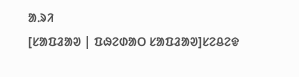ᱟᱹᱨᱤ
[ᱥᱟᱯᱲᱟᱣ | ᱯᱷᱮᱰᱟᱛ ᱥᱟᱯᱲᱟᱣ]ᱥᱮᱪᱮᱫ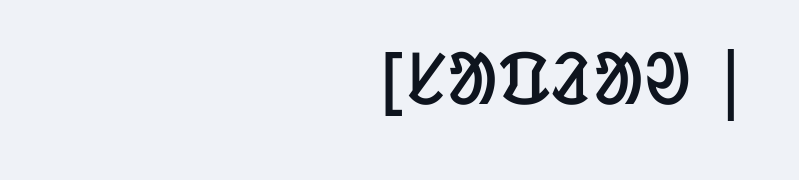[ᱥᱟᱯᱲᱟᱣ |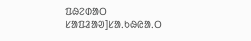ᱯᱷᱮᱰᱟᱛ ᱥᱟᱯᱲᱟᱣ]ᱥᱟᱹᱠᱷᱭᱟᱹᱛ